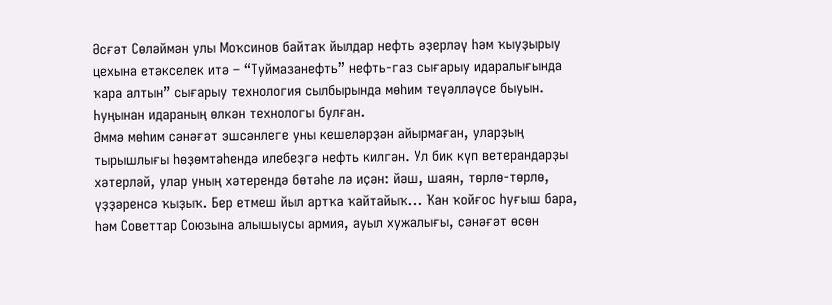Әсғәт Сөләймән улы Моҡсинов байтаҡ йылдар нефть әҙерләү һәм ҡыуҙырыу цехына етәкселек итә – “Туймазанефть” нефть-газ сығарыу идаралығында ҡара алтын” сығарыу технология сылбырында мөһим теүәлләүсе быуын. Һуңынан идараның өлкән технологы булған.
Әммә мөһим сәнәғәт эшсәнлеге уны кешеләрҙән айырмаған, уларҙың тырышлығы һөҙөмтәһендә илебеҙгә нефть килгән. Ул бик күп ветерандарҙы хәтерләй, улар уның хәтерендә бөтәһе лә иҫән: йәш, шаян, төрлө-төрлө, үҙҙәренсә ҡыҙыҡ. Бер етмеш йыл артҡа ҡайтайыҡ... Ҡан ҡойғос һуғыш бара, һәм Советтар Союзына алышыусы армия, ауыл хужалығы, сәнәғәт өсөн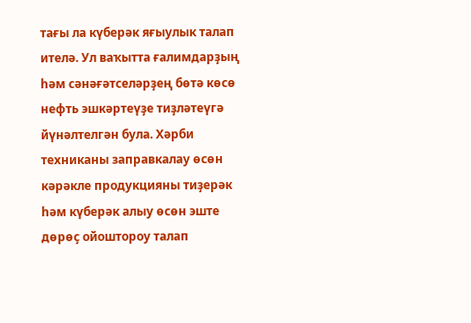тағы ла күберәк яғыулык талап ителә. Ул ваҡытта ғалимдарҙың һәм сәнәғәтселәрҙең бөтә көсө нефть эшкәртеүҙе тиҙләтеүгә йүнәлтелгән була. Хәрби техниканы заправкалау өсөн кәрәкле продукцияны тиҙерәк һәм күберәк алыу өсөн эште дөрөҫ ойоштороу талап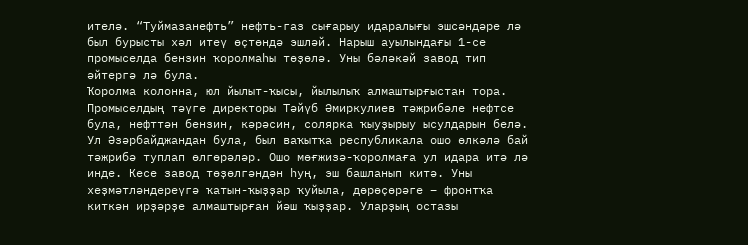ителә. “Туймазанефть” нефть-газ сығарыу идаралығы эшсәндәре лә был бурысты хәл итеү өҫтөндә эшләй. Нарыш ауылындағы 1-се промыселда бензин ҡоролмаһы төҙөлә. Уны бәләкәй завод тип әйтергә лә була.
Ҡоролма колонна, юл йылыт-ҡысы, йылылыҡ алмаштырғыстан тора. Промыселдың тәүге директоры Тәйүб Әмиркулиев тәжрибәле нефтсе була, нефттән бензин, кәрәсин, солярка ҡыуҙырыу ысулдарын белә. Ул Әзәрбайджандан була, был ваҡытҡа республикала ошо өлкәлә бай тәжрибә туплап өлгөрәләр. Ошо мөғжизә-ҡоролмаға ул идара итә лә инде. Кесе завод төҙөлгәндән һуң, эш башланып китә. Уны хеҙмәтләндереүгә ҡатын-ҡыҙҙар ҡуйыла, дөрөҫөрәге – фронтҡа киткән ирҙәрҙе алмаштырған йәш ҡыҙҙар. Уларҙың остазы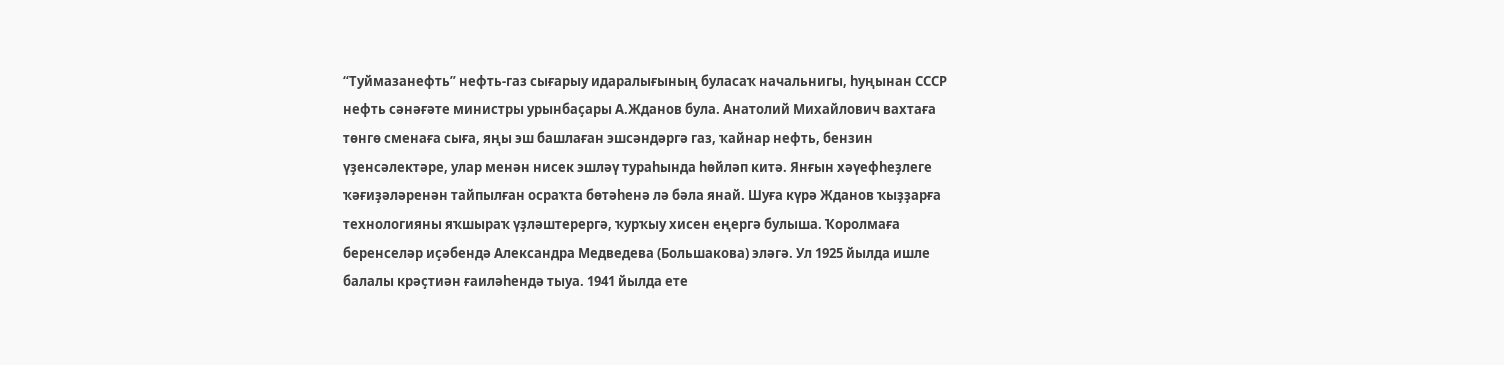“Туймазанефть” нефть-газ сығарыу идаралығының буласаҡ начальнигы, һуңынан СССР нефть сәнәғәте министры урынбаҫары А.Жданов була. Анатолий Михайлович вахтаға төнгө сменаға сыға, яңы эш башлаған эшсәндәргә газ, ҡайнар нефть, бензин үҙенсәлектәре, улар менән нисек эшләү тураһында һөйләп китә. Янғын хәүефһеҙлеге ҡәғиҙәләренән тайпылған осраҡта бөтәһенә лә бәла янай. Шуға күрә Жданов ҡыҙҙарға технологияны яҡшыраҡ үҙләштерергә, ҡурҡыу хисен еңергә булыша. Ҡоролмаға беренселәр иҫәбендә Александра Медведева (Большакова) эләгә. Ул 1925 йылда ишле балалы крәҫтиән ғаиләһендә тыуа. 1941 йылда ете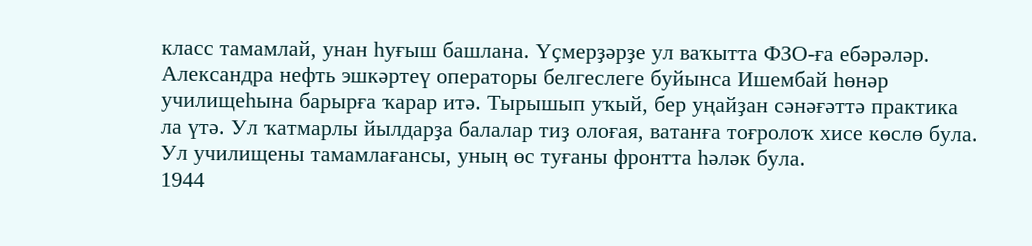класс тамамлай, унан һуғыш башлана. Үҫмерҙәрҙе ул ваҡытта ФЗО-ға ебәрәләр. Александра нефть эшкәртеү операторы белгеслеге буйынса Ишембай һөнәр училищеһына барырға ҡарар итә. Тырышып уҡый, бер уңайҙан сәнәғәттә практика ла үтә. Ул ҡатмарлы йылдарҙа балалар тиҙ олоғая, ватанға тоғролоҡ хисе көслө була. Ул училищены тамамлағансы, уның өс туғаны фронтта һәләк була.
1944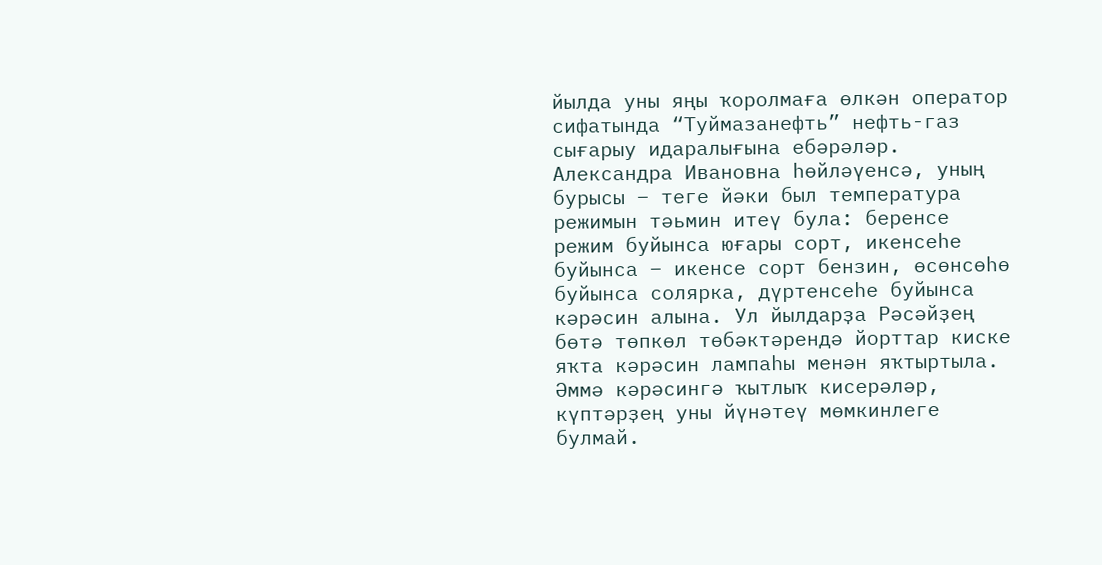йылда уны яңы ҡоролмаға өлкән оператор сифатында “Туймазанефть” нефть-газ сығарыу идаралығына ебәрәләр. Александра Ивановна һөйләүенсә, уның бурысы – теге йәки был температура режимын тәьмин итеү була: беренсе режим буйынса юғары сорт, икенсеһе буйынса – икенсе сорт бензин, өсөнсөһө буйынса солярка, дүртенсеһе буйынса кәрәсин алына. Ул йылдарҙа Рәсәйҙең бөтә төпкөл төбәктәрендә йорттар киске яҡта кәрәсин лампаһы менән яҡтыртыла. Әммә кәрәсингә ҡытлыҡ кисерәләр, күптәрҙең уны йүнәтеү мөмкинлеге булмай.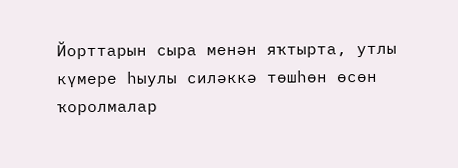Йорттарын сыра менән яҡтырта, утлы күмере һыулы силәккә төшһөн өсөн ҡоролмалар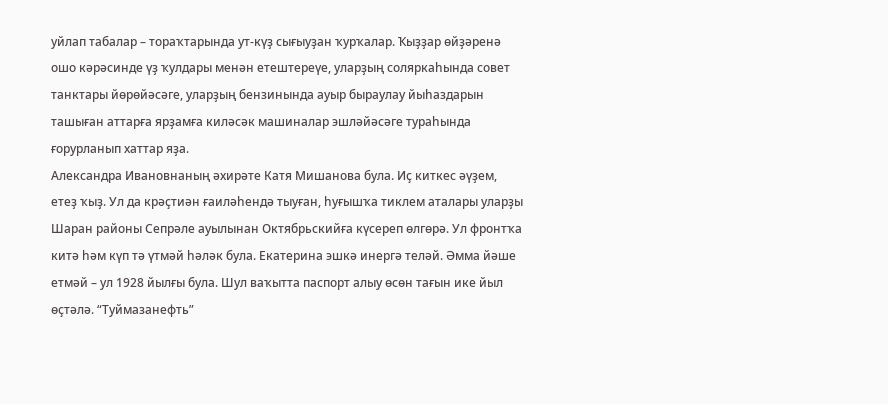уйлап табалар – тораҡтарында ут-күҙ сығыуҙан ҡурҡалар. Ҡыҙҙар өйҙәренә ошо кәрәсинде үҙ ҡулдары менән етештереүе, уларҙың соляркаһында совет танктары йөрөйәсәге, уларҙың бензинында ауыр быраулау йыһаздарын ташыған аттарға ярҙамға киләсәк машиналар эшләйәсәге тураһында ғорурланып хаттар яҙа.
Александра Ивановнаның әхирәте Катя Мишанова була. Иҫ киткес әүҙем, етеҙ ҡыҙ. Ул да крәҫтиән ғаиләһендә тыуған, һуғышҡа тиклем аталары уларҙы Шаран районы Сепрәле ауылынан Октябрьскийға күсереп өлгөрә. Ул фронтҡа китә һәм күп тә үтмәй һәләк була. Екатерина эшкә инергә теләй. Әмма йәше етмәй – ул 1928 йылғы була. Шул ваҡытта паспорт алыу өсөн тағын ике йыл өҫтәлә. “Туймазанефть”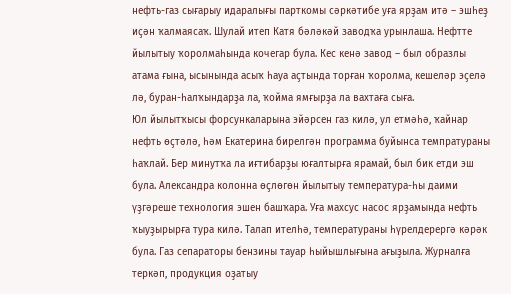нефть-газ сығарыу идаралығы парткомы сәркәтибе уға ярҙам итә – эшһеҙ иҫән ҡалмаясаҡ. Шулай итеп Катя бәләкәй заводҡа урынлаша. Нефтте йылытыу ҡоролмаһында кочегар була. Кес кенә завод – был образлы атама ғына, ысынында асыҡ һауа аҫтында торған ҡоролма, кешеләр эҫелә лә, буран-һалҡындарҙа ла, ҡойма ямғырҙа ла вахтаға сыға.
Юл йылытҡысы форсункаларына эйәрсен газ килә, ул етмәһә, ҡайнар нефть өҫтәлә, һәм Екатерина бирелгән программа буйынса темпратураны һаҡлай. Бер минутҡа ла иғтибарҙы юғалтырға ярамай, был бик етди эш була. Александра колонна өҫлөгөн йылытыу температура-һы даими үҙгәреше технология эшен башҡара. Уға махсус насос ярҙамында нефть ҡыуҙырырға тура килә. Талап ителһә, температураны һүрелдерергә кәрәк була. Газ сепараторы бензины тауар һыйышлығына ағыҙыла. Журналға теркәп, продукция оҙатыу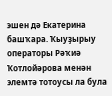эшен дә Екатерина башҡара. Ҡыуҙырыу операторы Рәҡиә Ҡотлойәрова менән элемтә тотоусы ла була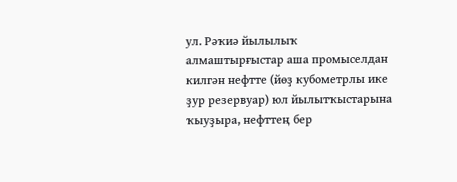ул. Рәҡиә йылылыҡ алмаштырғыстар аша промыселдан килгән нефтте (йөҙ кубометрлы ике ҙур резервуар) юл йылытҡыстарына ҡыуҙыра, нефттең бер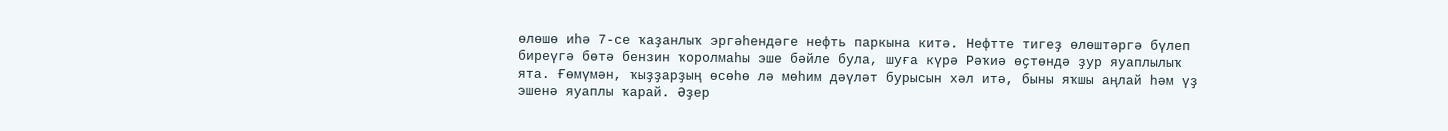өлөшө иһә 7-се ҡаҙанлыҡ эргәһендәге нефть паркына китә. Нефтте тигеҙ өлөштәргә бүлеп биреүгә бөтә бензин ҡоролмаһы эше бәйле була, шуға күрә Рәҡиә өҫтөндә ҙур яуаплылыҡ ята. Ғөмүмән, ҡыҙҙарҙың өсөһө лә мөһим дәүләт бурысын хәл итә, быны яҡшы аңлай һәм үҙ эшенә яуаплы ҡарай. Әҙер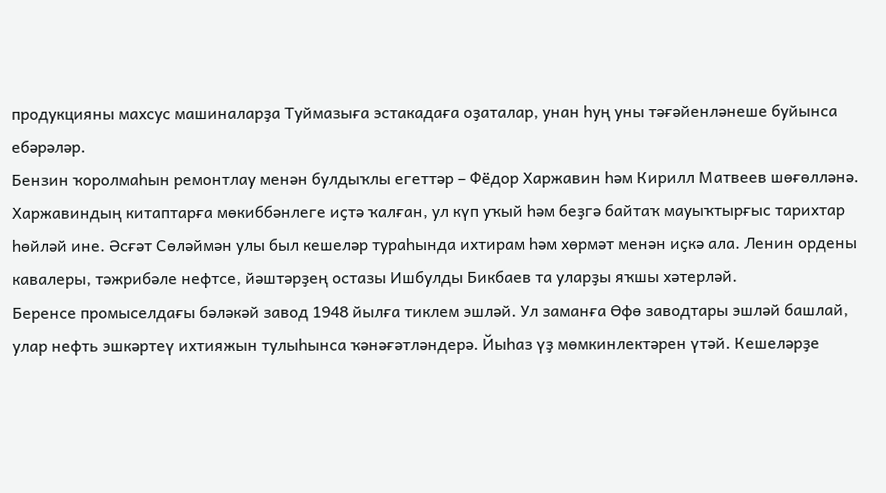продукцияны махсус машиналарҙа Туймазыға эстакадаға оҙаталар, унан һуң уны тәғәйенләнеше буйынса ебәрәләр.
Бензин ҡоролмаһын ремонтлау менән булдыҡлы егеттәр – Фёдор Харжавин һәм Кирилл Матвеев шөғөлләнә. Харжавиндың китаптарға мөкиббәнлеге иҫтә ҡалған, ул күп уҡый һәм беҙгә байтаҡ мауыҡтырғыс тарихтар һөйләй ине. Әсғәт Сөләймән улы был кешеләр тураһында ихтирам һәм хөрмәт менән иҫкә ала. Ленин ордены кавалеры, тәжрибәле нефтсе, йәштәрҙең остазы Ишбулды Бикбаев та уларҙы яҡшы хәтерләй.
Беренсе промыселдағы бәләкәй завод 1948 йылға тиклем эшләй. Ул заманға Өфө заводтары эшләй башлай, улар нефть эшкәртеү ихтияжын тулыһынса ҡәнәғәтләндерә. Йыһаз үҙ мөмкинлектәрен үтәй. Кешеләрҙе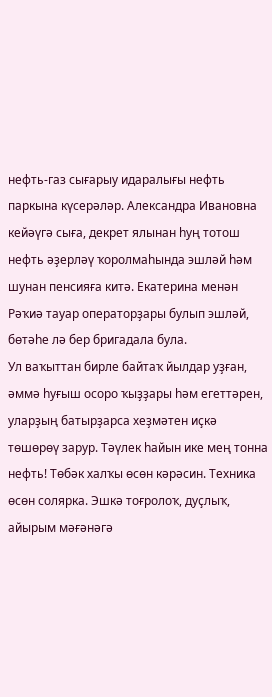нефть-газ сығарыу идаралығы нефть паркына күсерәләр. Александра Ивановна кейәүгә сыға, декрет ялынан һуң тотош нефть әҙерләү ҡоролмаһында эшләй һәм шунан пенсияға китә. Екатерина менән Рәҡиә тауар операторҙары булып эшләй, бөтәһе лә бер бригадала була.
Ул ваҡыттан бирле байтаҡ йылдар уҙған, әммә һуғыш осоро ҡыҙҙары һәм егеттәрен, уларҙың батырҙарса хеҙмәтен иҫкә төшөрөү зарур. Тәүлек һайын ике мең тонна нефть! Төбәк халҡы өсөн кәрәсин. Техника өсөн солярка. Эшкә тоғролоҡ, дуҫлыҡ, айырым мәғәнәгә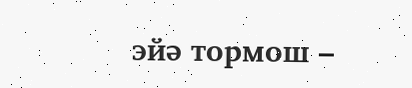эйә тормош –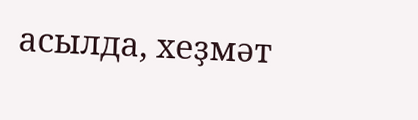асылда, хеҙмәт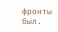фронты был.